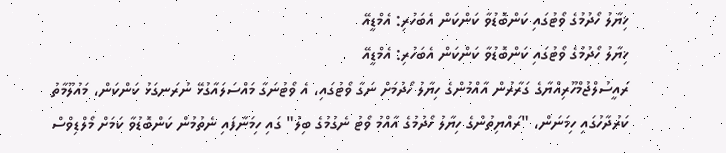ޚިޔާލު ހޯދުމުގެ ވޯޓުގައި ކަންބޮޑުވާ ކަންކަން އެބަހުރި: އެމްޑީއޭ
ޚިޔާލު ހޯދުމުގެ ވޯޓުގައި ކަންބޮޑުވާ ކަންކަން އެބަހުރި: އެމްޑީއޭ
ރައީސުލްޖުމްހޫރިއްޔާގެ ގަރާރުން އާއްމުންގެ ހިޔާލު ހޯދުމަށް ނަގާ ވޯޓުގައި، އެ ވޯޓުނަގާ މައްސަލައާގުޅޭ ނުރަނގަޅު ކަންކަން، މައުލޫމާތު ކަރުދާހުގައި ހިމަނަން، "ރައްޔިތުންގެ ހިޔާލު ހޯދުމުގެ އާއްމު ވޯޓު ނެގުމުގެ ބިލު" ގައި ހިމަނާފައި ނެތުމުން ކަންބޮޑުވާ ކަމަށް މޯލްޑިވްސް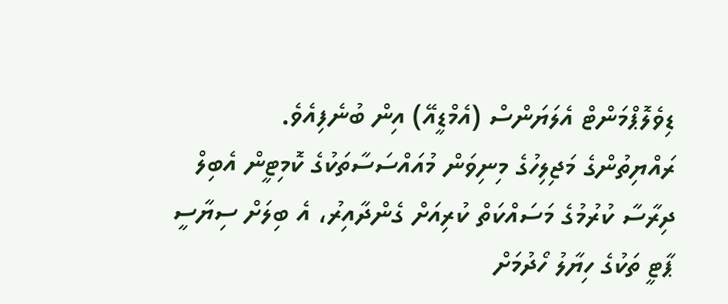ޑިވެލޮޕްމަންޓް އެލަޔަންސް (އެމްޑީއޭ) އިން ބުނެފިއެވެ.
ރައްޔިތުންގެ މަޖިލިހުގެ މިނިވަން މުއައްސަސާތަކުގެ ކޮމިޓީން އެބިލް ދިރާސާ ކުރުމުގެ މަސައްކަތް ކުރިއަށް ގެންދާއިރު، އެ ބިލަށް ސިޔާސީ ޕާޓީ ތަކުގެ ހިޔާލު ހޯދުމަށް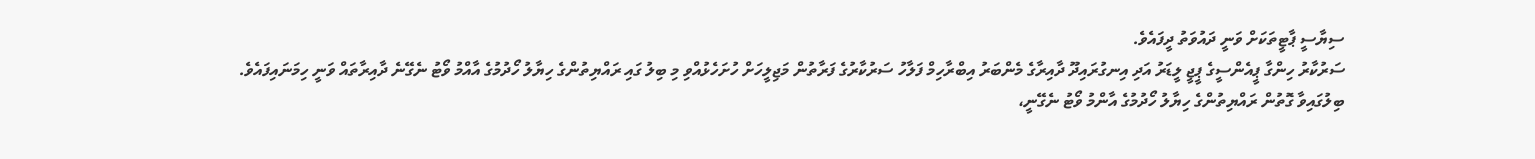ސިޔާސީ ޕާޓީތަކަށް ވަނީ ދައުވަތު ދީފައެވެ.
ސަރުކާރު ހިންގާ ޕީއެންސީގެ ޕީޖީ ލީޑަރު އަދި އިނގުރައިދޫ ދާއިރާގެ މެންބަރު އިބްރާހިމް ފަލާހު ސަރުކާރުގެ ފަރާތުން މަޖިލީހަށް ހުށަހެޅުއްވި މި ބިލު ގައި ރައްޔިތުންގެ ހިޔާލު ހޯދުމުގެ އާއްމު ވޯޓު ނެގޭނެ ދާއިރާތައް ވަނީ ހިމަނައިފައެވެ.
ބިލުގައިވާ ގޮތުން ރައްޔިތުންގެ ހިޔާލު ހޯދުމުގެ އާންމު ވޯޓު ނެގޭނީ،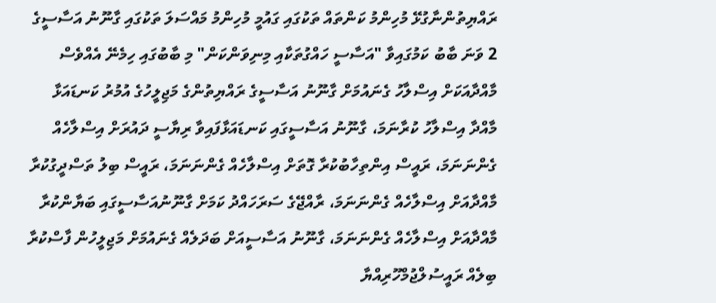ރައްޔިތުންނާގުޅޭ މުހިންމު ކަންތައް ތަކުގައި ގައުމީ މުހިންމު މައްސަލަ ތަކުގައި ގާނޫނު އަސާސީގެ 2 ވަނަ ބާބު ކަމުގައިވާ "އަސާސީ ހައްގުތަކާއި މިނިވަންކަން" މި ބާބުގައި ހިމެނޭ އެއްވެސް މާއްދާއަކަށް އިސްލާހު ގެނައުމަށް ގާނޫނު އަސާސީގެ ރައްޔިތުންގެ މަޖިލީހުގެ އުމުރު ކަނޑައަޅާ މާއްދާ އިސްލާހު ކުރާނަމަ، ގާނޫނު އަސާސީގައި ކަނޑައަޅާފައިވާ ރިޔާސީ ދައުރަށް އިސްލާހެއް ގެންނަނަމަ، ރައީސް އިންތިހާބުކުރާ ގޮތަށް އިސްލާހެއް ގެންނަނަމަ، ރައީސް ބިލު ތަސްދީގުކުރާ މާއްދާއަށް އިސްލާހެއް ގެންނަނަމަ، ރާއްޖޭގެ ސަރަހައްދު ކަމަށް ގާނޫނުއަސާސީގައި ބަޔާންކުރާ މާއްދާއަށް އިސްލާހެއް ގެންނަނަމަ، ގާނޫނު އަސާސީއަށް ބަދަލެއް ގެނައުމަށް މަޖިލީހުން ފާސްކުރާ ބިލެއް ރައީސުލްޖުމްހޫރިއްޔާ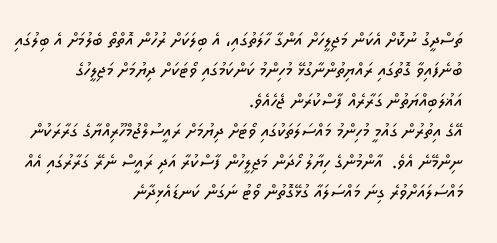ތަސްދީގު ނުކޮށް އެކަން މަޖިލީހަށް އަންގާ ހާލަތުގައި، އެ ބިލަކަށް ރުހުން އޮތްތޯ ބެލުމަށް އެ ބިލުގައި ބުނެފައިވާ ގޮތުގައި ރައްޔިތުންނާގުޅޭ މުހިންމު ކަންކަމުގައި ވޯޓަކަށް ދިޔުމަށް މަޖިލީހުގެ އަޣުލަބިއްޔަތުން ގަރާރެއް ފާސްކުރަން ޖެހެއެވެ.
އޭގެ އިތުރުން ގައުމީ މުހިންމު މައްސަލަތަކުގައި ވޯޓަށް ދިޔުމަށް ރައީސުލްޖުމްހޫރިއްޔާގެ ގަރާރަކުން ނިންމޭނެ އެވެ.  އާންމުންގެ ހިޔާލު ހޯދަން މަޖިލީހުން ފާސްކުރާ އަދި ރައީސް ނެރޭ ގަރާރުގައި އެއް މައްސަލައަށްވުރެ ގިނަ މައްސަލައާ ގުޅޭގޮތުން ވޯޓު ނަގަން ކަނޑައެޅިދާނެ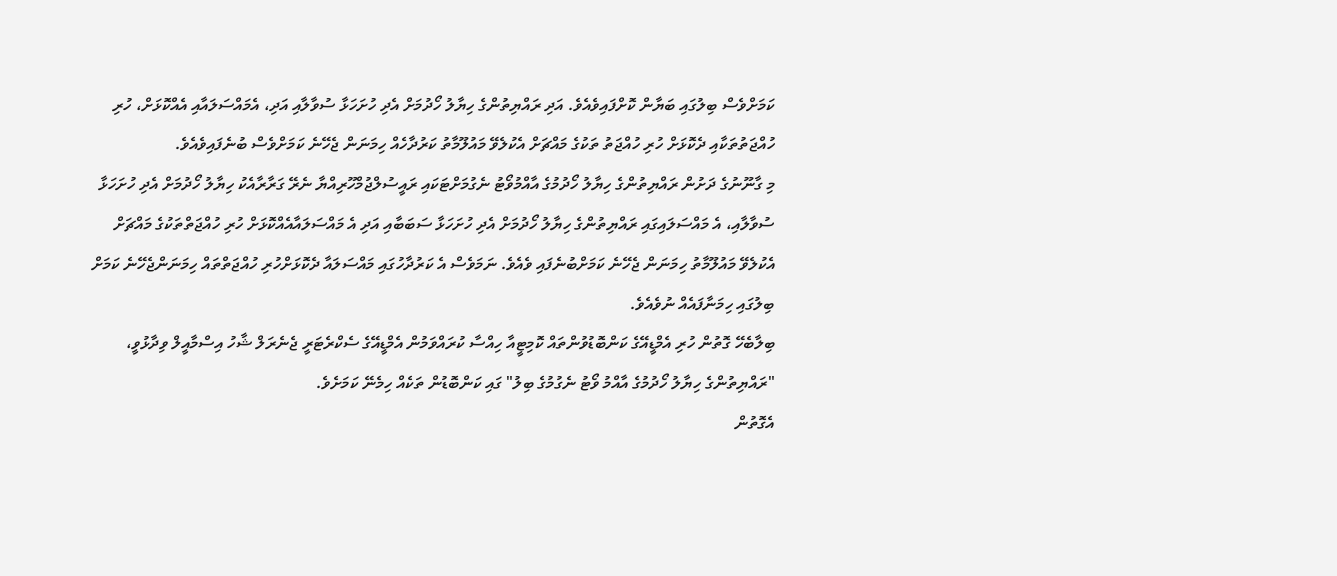ކަމަށްވެސް ބިލުގައި ބަޔާން ކޮށްފައިވެއެވެ. އަދި ރައްޔިތުންގެ ހިޔާލު ހޯދުމަށް އެދި ހުށަހަޅާ ސުވާލާއި އަދި، އެމައްސަލައާއި އެއްކޮޅަށް، ހުރި ހުއްޖަތުތަކާއި ދެކޮޅަށް ހުރި ހުއްޖަތު ތަކުގެ މައްޗަށް އެކުލެވޭ މައުލޫމާތު ކަރުދާހެއް ހިމަނަން ޖެހޭނެ ކަމަށްވެސް ބުނެފައިވެއެވެ.
މި ގާނޫނުގެ ދަށުން ރައްޔިތުންގެ ހިޔާލު ހޯދުމުގެ އާއްމުވޯޓު ނެގުމަށްޓަކައި ރައީސުލްޖުމްހޫރިއްޔާ ނެރޭ ގަރާރާއެކު ހިޔާލު ހޯދުމަށް އެދި ހުށަހަޅާ ސުވާލާއި، އެ މައްސަލައިގައި ރައްޔިތުންގެ ހިޔާލު ހޯދުމަށް އެދި ހުށަހަޅާ ސަބަބާއި އަދި އެ މައްސަލައާއެއްކޮޅަށް ހުރި ހުއްޖަތްތަކުގެ މައްޗަށް އެކުލެވޭ މައުލޫމާތު ހިމަނަން ޖެހޭނެ ކަމަށްބުނެފައި ވެއެވެ. ނަމަވެސް އެ ކަރުދާހުގައި މައްސަލައާ ދެކޮޅަށްހުރި ހުއްޖަތްތައް ހިމަނަންޖެހޭނެ ކަމަށް ބިލުގައި ހިމަނާފައެއް ނުވެއެވެ.
ބިލާބެހޭ ގޮތުން ހުރި އެމްޑީއޭގެ ކަންބޮޑުވުންތައް ކޮމިޓީއާ ހިއްސާ ކުރައްވަމުން އެމްޑީއޭގެ ސެކްރެޓަރީ ޖެނެރަލް ޝާހު އިސްމާއީލް ވިދާޅުވީ، "ރައްޔިތުންގެ ހިޔާލު ހޯދުމުގެ އާއްމު ވޯޓު ނެގުމުގެ ބިލު" ގައި ކަންބޮޑުން ތަކެއް ހިމެނޭ ކަމަށެވެ.
އެގޮތުން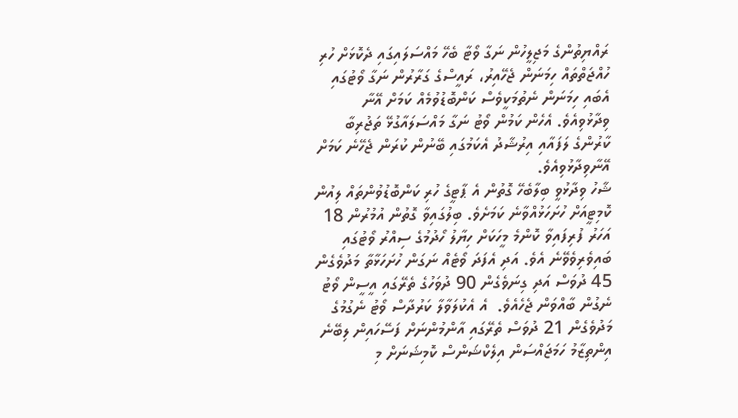ރައްޔިތުންގެ މަޖިލީހުން ނަގާ ވޯޓާ ބެހޭ މައްސަލައިގައި ދެކޮޅަށް ހުރި ހުއްޖަތްތައް ހިމަނަން ޖެހޭއިރު، ރައީސްގެ ގަރާރުން ނަގާ ވޯޓުގައި އެބައި ހިމަނަން ނެތުމަކީވެސް ކަންބޮޑުވުމެއް ކަމަށް އޭނާ ވިދާޅުވިއެވެ. އެހެން ކަމުން ވޯޓު ނަގާ މައްސަލައާގުޅޭ ތަޖުރިބާ ކާރުންގެ ލަފައާއި އިރުޝާދު އެކަމުގައި ބޭނުން ކުރަން ޖެހޭނެ ކަމަށް އޭނާވިދާޅުވިއެވެ.
ޝާހު ވިދާޅުވީ ބިލާބެހޭ ގޮތުން އެ ޕާޓީގެ ހުރި ކަންބޮޑުވުންތައް ލިއުން ކޮމިޓީއަށް ހުށަހަޅުއްވާނެ ކަމަށެވެ. ބިލުގައިވާ ގޮތުން އުމުރުން 18 އަހަރު ފުރިފައިވާ ކޮންމެ މީހަކަށް ހިޔާލު ހޯދުމުގެ ސިއްރު ވޯޓުގައި ބައިވެރިވެވޭނެ އެވެ. އަދި އެފަދަ ވޯޓެއް ނަގަން ހުށަހަޅާތާ މަދުވެގެން 45 ދުވަސް އަދި ގިނަވެގެން 90 ދުވަހުގެ ތެރޭގައި އީސީން ވޯޓު ނެގުން ބާއްވަން ޖެހެއެވެ.  އެ އެކުލަވާލާ ކަރުދާސް ވޯޓު ނެގުމުގެ މަދުވެގެން 21 ދުވަސް ތެރޭގައި އާންމުންނަށް ފަސޭހައިން ލިބޭނެ އިންތިޒާމު ހަމަޖައްސަން އިލެކްޝަންސް ކޮމިޝަނަށް މި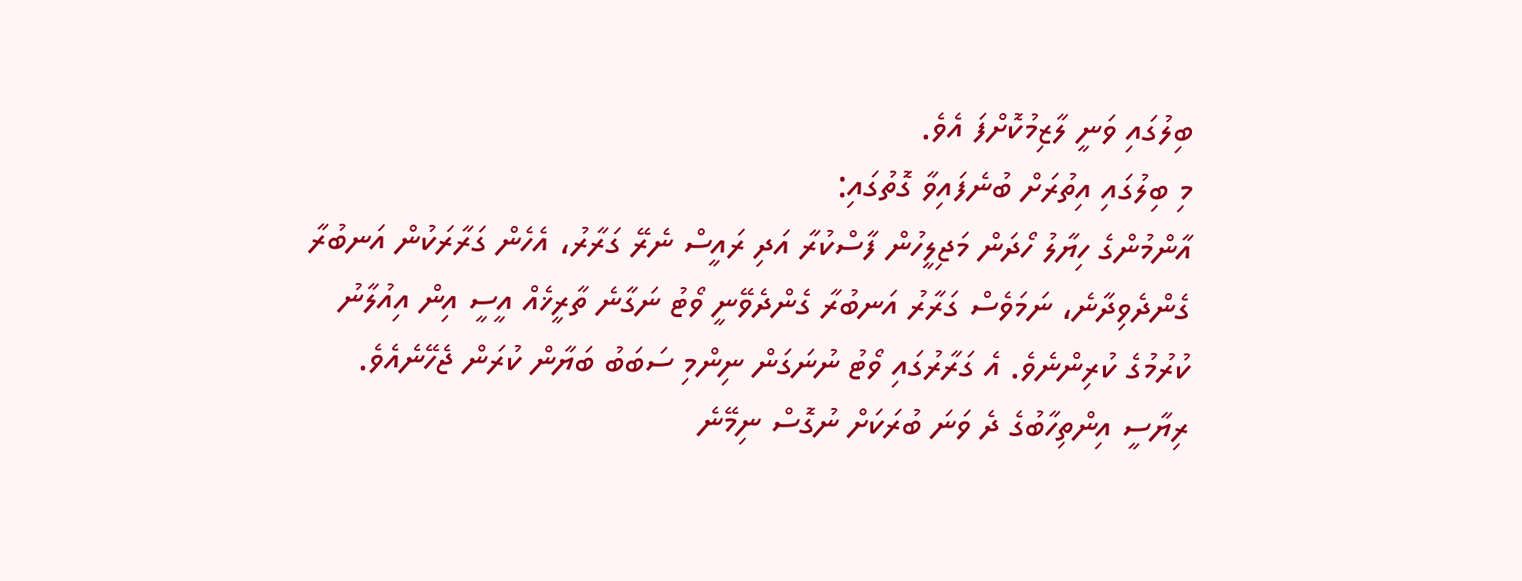ބިލުގައި ވަނީ ލާޒިމުކޮށްފަ އެވެ.
މި ބިލުގައި އިތުރަށް ބުނެފައިވާ ގޮތުގައި:
އާންމުންގެ ހިޔާލު ހޯދަން މަޖިލީހުން ފާސްކުރާ އަދި ރައީސް ނެރޭ ގަރާރު، އެހެން ގަރާރަކުން އަނބުރާ ގެންދެވިދާނެ، ނަމަވެސް ގަރާރު އަނބުރާ ގެންދެވޭނީ ވޯޓު ނަގާނެ ތާރީޚެއް އީސީ އިން އިއުލާނު ކުރުމުގެ ކުރިންނެވެ. އެ ގަރާރުގައި ވޯޓު ނުނަގަން ނިންމި ސަބަބު ބަޔާން ކުރަން ޖެހޭނެއެވެ.  ރިޔާސީ އިންތިހާބުގެ ދެ ވަނަ ބުރަކަށް ނުގޮސް ނިމޭނެ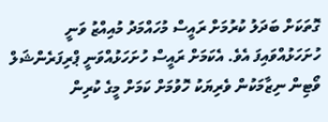ގޮތަކަށް ބަދަލު ކުރުމަށް ރައީސް މުހައްމަދު މުއިއްޒު ވަނީ ހުށަހަޅުއްވައިފަ އެވެ. އެކަމަށް ރައީސް ހުށަހަޅުއްވަނީ ޕްރިފަރެންޝަލް ވޯޓިން ނިޒާމަކުން ވެރިޔަކު ހޮވުމަށް ކަމަށް މީގެ ކުރިން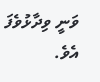ވަނީ ވިދާޅުވެފަ އެވެ.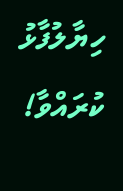ހިޔާލުފާޅު ކުރައްވާ!